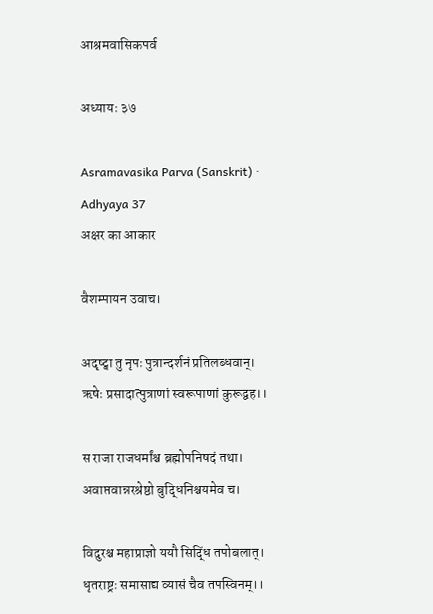आश्रमवासिकपर्व

अध्यायः ३७

Asramavasika Parva (Sanskrit) · Adhyaya 37
अक्षर का आकार

वैशम्पायन उवाच।

अदृष्ट्वा तु नृपः पुत्रान्दर्शनं प्रतिलब्धवान्।
ऋषेः प्रसादात्पुत्राणां स्वरूपाणां कुरूद्वह।।

स राजा राजधर्मांश्च ब्रह्मोपनिषदं तथा।
अवाप्तवान्नरश्रेष्ठो बुद्धिनिश्चयमेव च।

विदुरश्च महाप्राज्ञो ययौ सिद्धिं तपोबलात्।
धृतराष्ट्रः समासाद्य व्यासं चैव तपस्विनम्।।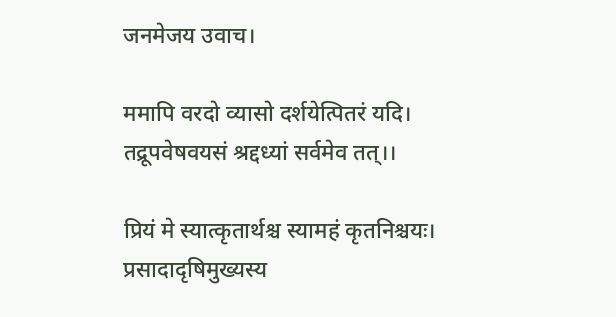जनमेजय उवाच।

ममापि वरदो व्यासो दर्शयेत्पितरं यदि।
तद्रूपवेषवयसं श्रद्दध्यां सर्वमेव तत्।।

प्रियं मे स्यात्कृतार्थश्च स्यामहं कृतनिश्चयः।
प्रसादादृषिमुख्यस्य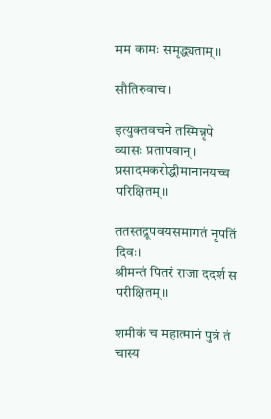मम कामः समृद्ध्यताम्।।

सौतिरुवाच।

इत्युक्तवचने तस्मिन्नृपे व्यासः प्रतापवान्।
प्रसादमकरोद्धीमानानयच्च परिक्षितम्।।

ततस्तद्रूपवयसमागतं नृपतिं दिवः।
श्रीमन्तं पितरं राजा ददर्श स परीक्षितम्।।

शमीकं च महात्मानं पुत्रं तं चास्य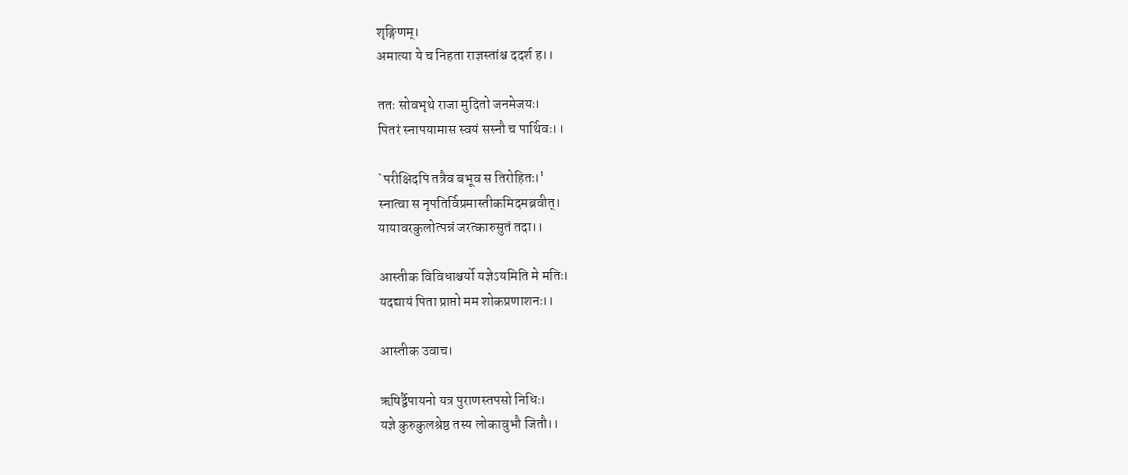शृङ्गिणम्।
अमात्या ये च निहता राज्ञस्तांश्च ददर्श ह।।

ततः सोवभृथे राजा मुदितो जनमेजयः।
पितरं स्नापयामास स्वयं सस्नौ च पार्थिवः।।

`परीक्षिदपि तत्रैव बभूव स तिरोहितः।'
स्नात्वा स नृपतिर्विप्रमास्तीकमिदमब्रवीत्।
यायावरकुलोत्पन्नं जरत्कारुसुतं तदा।।

आस्तीक विविधाश्चर्यो यज्ञेऽयमिति मे मतिः।
यदद्यायं पिता प्राप्तो मम शोकप्रणाशनः।।

आस्तीक उवाच।

ऋषिर्द्वैपायनो यत्र पुराणस्तपसो निधिः।
यज्ञे कुरुकुलश्रेष्ठ तस्य लोकावुभौ जितौ।।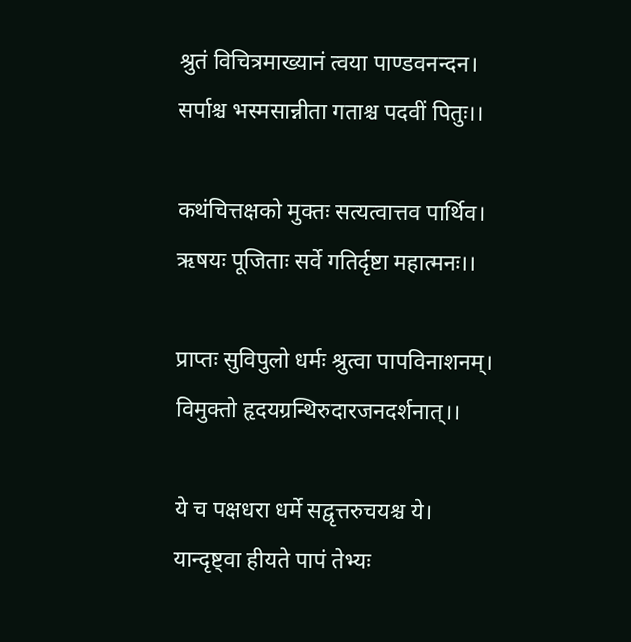श्रुतं विचित्रमाख्यानं त्वया पाण्डवनन्दन।
सर्पाश्च भस्मसान्नीता गताश्च पदवीं पितुः।।

कथंचित्तक्षको मुक्तः सत्यत्वात्तव पार्थिव।
ऋषयः पूजिताः सर्वे गतिर्दृष्टा महात्मनः।।

प्राप्तः सुविपुलो धर्मः श्रुत्वा पापविनाशनम्।
विमुक्तो हृदयग्रन्थिरुदारजनदर्शनात्।।

ये च पक्षधरा धर्मे सद्वृत्तरुचयश्च ये।
यान्दृष्ट्वा हीयते पापं तेभ्यः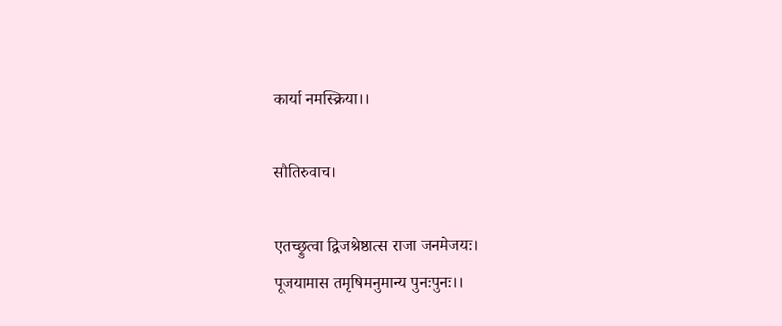कार्या नमस्क्रिया।।

सौतिरुवाच।

एतच्छ्रुत्वा द्विजश्रेष्ठात्स राजा जनमेजयः।
पूजयामास तमृषिमनुमान्य पुनःपुनः।।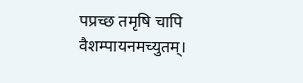पप्रच्छ तमृषि चापि वैशम्पायनमच्युतम्।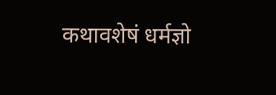कथावशेषं धर्मज्ञो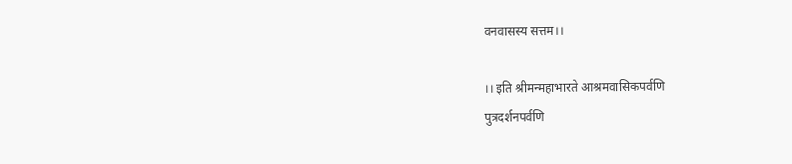वनवासस्य सत्तम।।

।। इति श्रीमन्महाभारते आश्रमवासिकपर्वणि
पुत्रदर्शनपर्वणि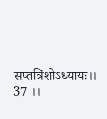सप्तत्रिंशोऽध्यायः।। 37 ।।